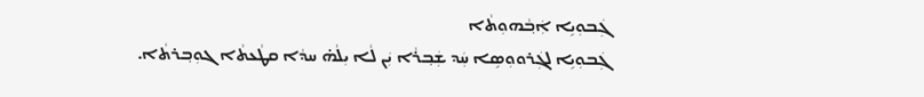ܓܲܒܘܼܝܹܐ ܐܲܒ݂ܵܗܘܼܬܵܐ
ܓܲܒܘܼܝܹܐ ܠܓܲܪܘܘܼܣܹܐ ܚܲܕ ܫܲܒ݂ܪܵܐ ܝܲܢ ܠܵܐ ܝܼܠܵܗ̇ ܚܕܵܐ ܩܛܵܥܬܵܐ ܓܘܼܒ݂ܪܬܵܐ.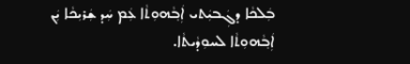ܒܲܠܟܵܐ ܕܓܲܒܝܲܬܝ ܐܲܒ݂ܵܗܘܼܬܵܐ ܥܲܡ ܚܲܕ ܫܲܪܝܼܟܵܐ ܝܲܢ ܐܲܒ݂ܵܗܘܼܬܵܐ ܠܚܘܼܕܵܝܬܵܐ.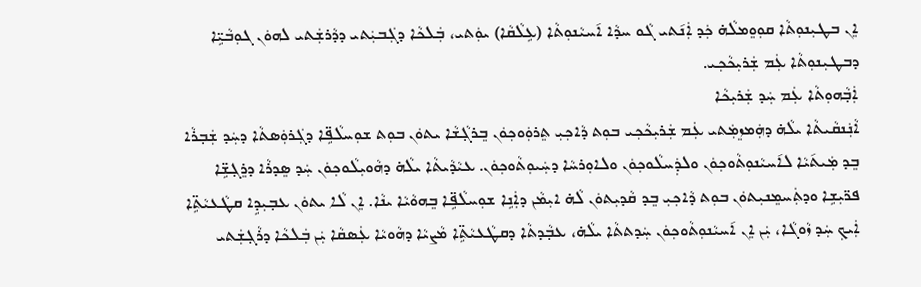ܐܸܢ ܒܛܝܼܢܘܼܬܵܐ ܩܘܼܘܸܡܠܵܗ̇ ܟܲܕ ܐܲܢ݇ܬܝ ܓܵܘ ܚܕܵܐ ܐ݇ܚܝܵܢܘܼܬܵܐ (ܥܹܠܵܩܵܐ) ܝܘܲܬܝ، ܒܲܠܟܵܐ ܕܓܲܒܝܲܬܝ ܕܕܵܪܫܲܬܝ ܠܗܘܿܢ ܓܘܼܒܵܝܹ̈ܐ ܕܒܛܝܼܢܘܼܬܵܐ ܥܲܡ ܫܲܪܝܼܟܵܟ݂ܝ.
ܐܲܒ݂ܵܗܘܼܬܵܐ ܥܲܡ ܚܲܕ ܫܲܪܝܼܟܵܐ
ܐܵܢܲܢܩܵܝܬܵܐ ܝܠܵܗ̇ ܕܗܲܡܙܸܡܲܬܝ ܥܲܡ ܫܲܪܝܼܟܵܟ݂ܝ ܒܘܼܬ ܕܵܐܟ݂ܝܼ ܬܸܪܘܲܘܟ݂ܘܿܢ ܒܸܪܓ݂ܵܫܵܐ ܝܬܘܿܢ ܒܘܼܬ ܫܘܼܚܠܵܦܹ̈ܐ ܕܓܲܪܘܲܣܬܵܐ ܕܚܲܕ ܫܲܒ݂ܪܵܐ ܒܸܕ ܡܲܝܬ݇ܝܵܐ ܠܐ݇ܚܝܵܢܘܼܬܵܘܟ݂ܘܿܢ ܘܠܕܲܚܠܵܘܟ݂ܘܿܢ ܘܠܐܘܼܪܚܵܐ ܕܚܲܝܘܼܬܵܘܟ݂ܘܿܢ. ܥܝܵܕܵܝܬܵܐ ܝܠܵܗ̇ ܕܗܵܘܝܼܠܵܘܟ݂ܘܿܢ ܚܲܕ ܣܸܕܪܵܐ ܕܪܸܓ݂ܫܹ̈ܐ ܦܪ̈ܝܼܫܹܐ ܘܕܬܲܚܡܸܢܝܼܬܘܿܢ ܒܘܼܬ ܕܵܐܟ݂ܝܼ ܒܸܕ ܩܵܕܝܼܬܘܿܢ ܠܵܗ̇ ܐܝܼܡܵܢ ܕܐܲܢܹܐ ܫܘܼܚܠܵܦܹ̈ܐ ܒܸܗܘܵܝܵܐ ܝܢܵܐ. ܐܸܢ ܠܵܐ ܝܬܘܿܢ ܥܒ݂ܝܼܕܹܐ ܩܛܵܥܝܵܬܹ̈ܐ ܐܲܝܟ݂ ܚܲܕ ܙܵܘܓܵܐ، ܝܲܢ ܐܸܢ ܐ݇ܚܝܵܢܘܼܬܵܘܟ݂ܘܿܢ ܚܲܕܬܬܵܐ ܝܠܵܗ̇، ܥܒ݂ܵܕܬܵܐ ܕܩܛܵܥܝܵܬܹ̈ܐ ܡܵܨܝܵܐ ܕܗܵܘܝܵܐ ܥܲܣܩܵܐ ܝܲܢ ܒܲܠܟܵܐ ܕܪܵܓ݂ܫܲܬܝ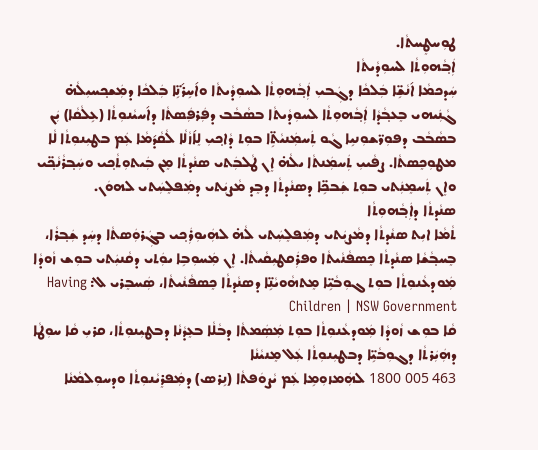ܛܘܼܚܛܸܚܬܵܐ.
ܐܲܒ݂ܵܗܘܼܬܵܐ ܠܚܘܼܕܵܝܬܵܐ
ܚܲܕܟܡܵܐ ܐ݇ܢܵܫܹ̈ܐ ܒܲܠܟܵܐ ܕܓܲܒܝܼ ܐܲܒ݂ܵܗܘܼܬܵܐ ܠܚܘܼܕܵܝܬܵܐ ܘܐ݇ܚܹܪ݇ܢܹ̈ܐ ܒܲܠܟܵܐ ܕܡܲܫܟ݂ܚܝܼܠܵܗ̇ ܓܵܢܲܝܗܝ ܒܸܥܒ݂ܵܕܵܐ ܐܲܒ݂ܵܗܘܼܬܵܐ ܠܚܘܼܕܵܝܬܵܐ ܒܣܵܒܵܒ ܕܦܲܪܦܲܣܬܵܐ ܕܐ݇ܚܝܵܢܘܼܬܵܐ (ܥܹܠܵܩܵܐ) ܝܲܢ ܒܣܵܒܵܒ ܕܦܘܼܪ̈ܫܘܼܢܝܹܐ ܓܵܘ ܬܲܚܡܲܢܝܵܬܹ̈ܐ ܒܘܼܬ ܕܵܐܟ݂ܝܼ ܠܸܐ݇ܙܵܠܵܐ ܠܵܩܵܕ݇ܡܵܐ ܥܲܡ ܒܛܝܼܢܘܼܬܵܐ ܠܵܐ ܡܛܘܼܟܸܣܬܵܐ. ܨܦܵܝܝܼ ܬܲܚܡܲܢܬܵܐ ܝܠܵܗ̇ ܐܸܢ ܛܵܠܒܲܬܝ ܣܢܵܕܬܵܐ ܡܸܢ ܒܲܝܬܘܼܬܵܟ݂ܝ ܘܚܲܒ݂ܪܵܢܵܟ݂̈ܝ ܘܐܸܢ ܬܲܚܡܸܢܲܬܝ ܒܘܼܬ ܫܲܒܟܹ̈ܐ ܕܣܢܵܕܬܵܐ ܕܒܸܕ ܡܵܨܝܲܬܝ ܕܡܲܦܠܸܚܲܬܝ ܠܗܘܿܢ.
ܣܢܵܕܬܵܐ ܕܐܲܒ݂ܵܗܘܼܬܵܐ
ܬܵܡܵܐ ܐܝܼܬ ܣܢܵܕܬܵܐ ܕܡܵܨܝܲܬܝ ܕܡܲܦܠܸܚܲܬܝ ܠܵܗ̇ ܠܗܲܝܘܼܪܲܟ݂ܝ ܒܓܲܪܘܲܣܬܵܐ ܕܚܲܕ ܫܲܒ݂ܪܵܐ، ܒܸܚܒ݂ܵܫܵܐ ܣܢܵܕܬܵܐ ܟܸܣܦܵܢܵܝܬܵܐ ܘܦܪܲܩܛܝܼܩܵܝܬܵܐ. ܐܸܢ ܡܲܚܘܼܒܹܐ ܝܘܲܬܝ ܕܩܵܢܝܲܬܝ ܒܘܼܫ ܙܵܘܕܵܐ ܡܲܘܕܥܵܢܘܼܬܵܐ ܒܘܼܬ ܓܘܼܒܵܝܹ̈ܐ ܡܸܬܗܵܘܝܵܢܹ̈ܐ ܕܣܢܵܕܬܵܐ ܟܸܣܦܵܢܵܝܬܵܐ، ܣܲܚܒܸܪܝ ܠ: Having Children | NSW Government
ܩܵܐ ܒܘܼܫ ܙܵܘܕܵܐ ܡܲܘܕܥܵܢܘܼܬܵܐ ܒܘܼܬ ܡܲܣܲܡܬܵܐ ܕܒܵܠܵܐ ܒܥܸܕܵܢܵܐ ܕܒܛܝܼܢܘܼܬܵܐ، ܩܪܝܼ ܩܵܐ ܚܘܼܛܵܐ ܕܗܲܝܲܪܬܵܐ ܕܓܘܼܒܵܝܹ̈ܐ ܕܒܛܝܼܢܘܼܬܵܐ ܥܲܠ ܡܸܢܝܵܢܵܐ
463 005 1800 ܠܗܲܡܙܘܼܡܹܐ ܥܲܡ ܝܵܨܘܿܦܬܵܐ (ܢܹܪܣ) ܕܡܲܦܪܸܝܵܢܘܼܬܵܐ ܘܕܚܘܼܠܡܵܢܵܐ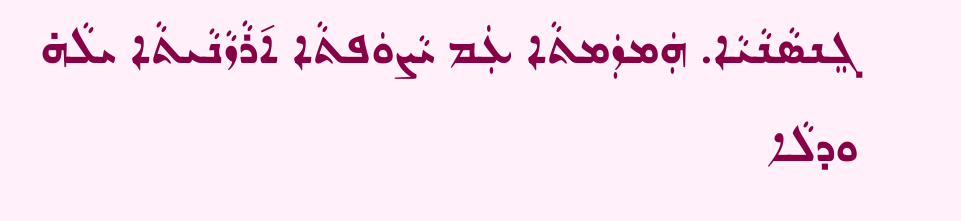ܓܸܢܣܵܢܵܝܵܐ. ܗܲܡܙܲܡܬܵܐ ܥܲܡ ܝܵܨܘܿܦܬܵܐ ܐ݇ܪܵܙܵܢܵܝܬܵܐ ܝܠܵܗ̇ ܘܕܠܵܐ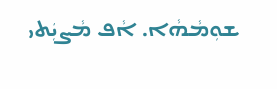ܫܘܼܡܵܗܵܐ. ܐܵܦ ܡܵܨܝܲܬܝ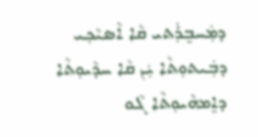ܕܡܲܚܒܸܪܲܬܝ ܩܵܐ ܐܵܣܝܵܟ݂ܝ ܕܒܲܝܬܘܼܬܵܐ ܝܲܢ ܩܵܐ ܚܕܵܝܘܼܬܵܐ ܕܐܸܡܗܵܝܘܼܬܵܐ ܓܵܘ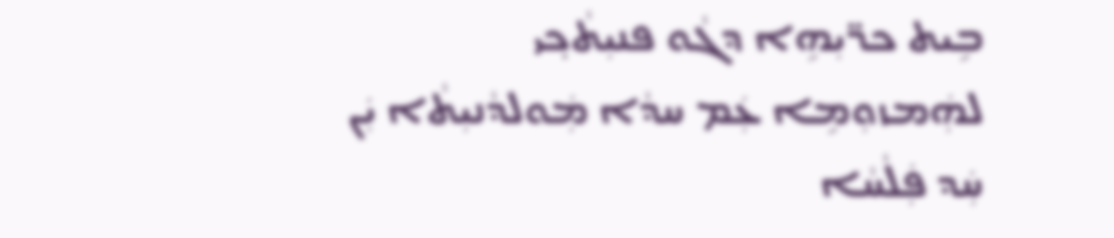ܒܹܝܬ ܟܪ̈ܝܼܗܹܐ ܕܓܵܘ ܦܢܝܼܬܵܟ݂ܝ ܠܗܲܡܙܘܼܡܹܐ ܥܲܡ ܚܕܵܐ ܡܲܘܠܕܵܢܝܼܬܵܐ ܝܲܢ ܚܲܕ ܦܲܠܵܚܵܐ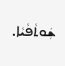ܫܲܘܬܵܦܵܝܵܐ.